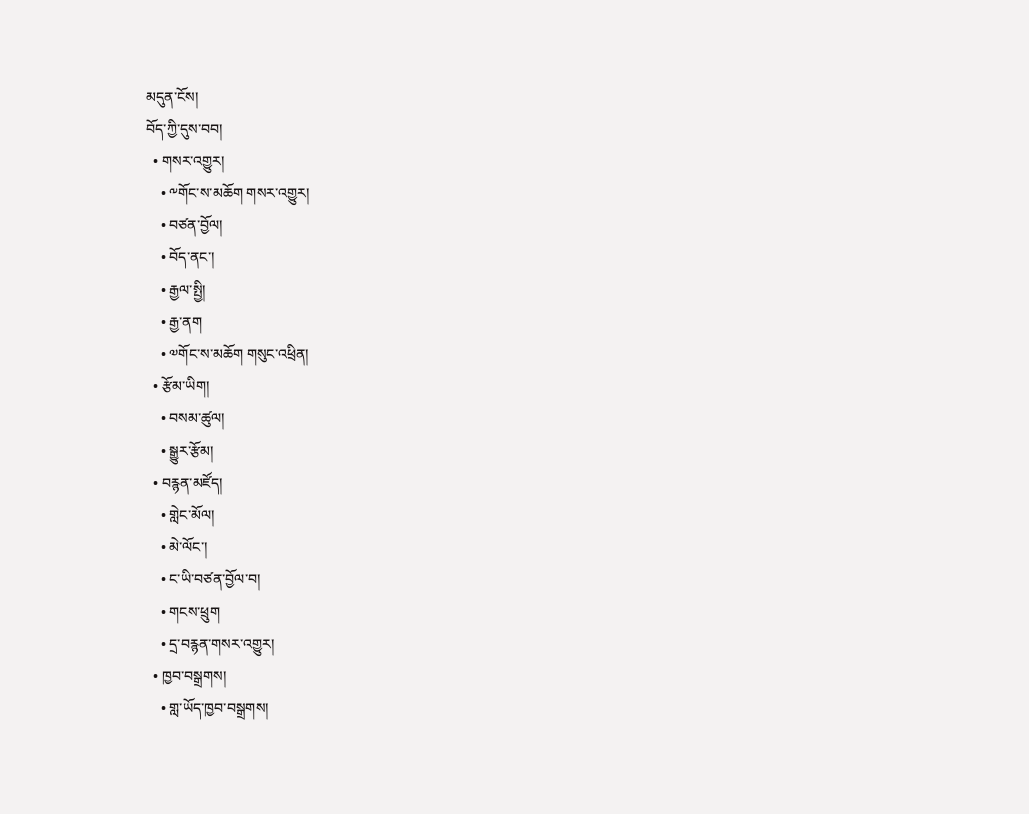མདུན་ངོས།
བོད་ཀྱི་དུས་བབ།
  • གསར་འགྱུར།
    • ༸གོང་ས་མཆོག གསར་འགྱུར།
    • བཙན་བྱོལ།
    • བོད་ནང་།
    • རྒྱལ་སྤྱི།
    • རྒྱ་ནག
    • ༧གོང་ས་མཆོག གསུང་འཕྲིན།
  • རྩོམ་ཡིག།
    • བསམ་ཚུལ།
    • སྒྱུར་རྩོམ།
  • བརྙན་མཛོད།
    • གླེང་མོལ།
    • མེ་ལོང་།
    • ང་ཡི་བཙན་བྱོལ་བ།
    • གངས་ཕྲུག
    • དྲ་བརྙན་གསར་འགྱུར།
  • ཁྱབ་བསྒྲགས།
    • གླ་ཡོད་ཁྱབ་བསྒྲགས།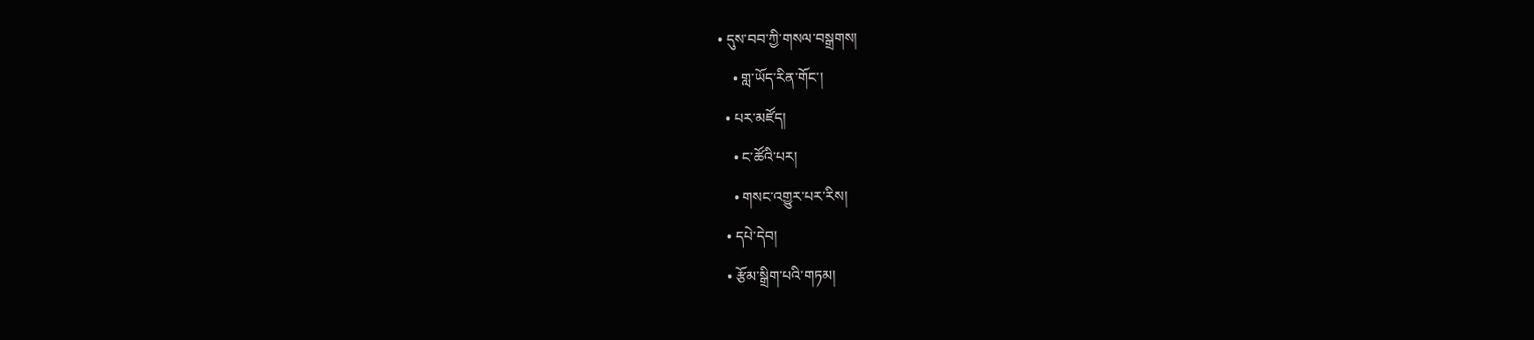• དུས་བབ་ཀྱི་གསལ་བསྒྲགས།
    • གླ་ཡོད་རིན་གོང་།
  • པར་མཛོད།
    • ང་ཚོའི་པར།
    • གསང་འགྱུར་པར་རིས།
  • དཔེ་དེབ།
  • རྩོམ་སྒྲིག་པའི་གཏམ།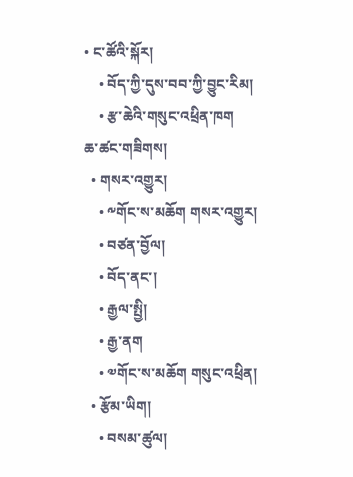• ང་ཚོའི་སྐོར།
    • བོད་ཀྱི་དུས་བབ་ཀྱི་བྱུང་རིམ།
    • རྩ་ཆེའི་གསུང་འཕྲིན་ཁག
ཆ་ཚང་གཟིགས།
  • གསར་འགྱུར།
    • ༸གོང་ས་མཆོག གསར་འགྱུར།
    • བཙན་བྱོལ།
    • བོད་ནང་།
    • རྒྱལ་སྤྱི།
    • རྒྱ་ནག
    • ༧གོང་ས་མཆོག གསུང་འཕྲིན།
  • རྩོམ་ཡིག།
    • བསམ་ཚུལ།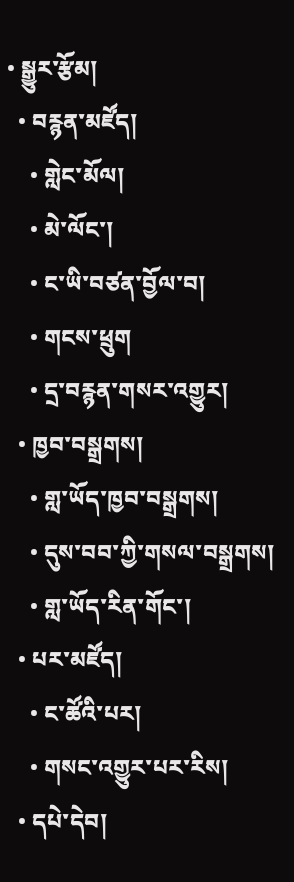• སྒྱུར་རྩོམ།
  • བརྙན་མཛོད།
    • གླེང་མོལ།
    • མེ་ལོང་།
    • ང་ཡི་བཙན་བྱོལ་བ།
    • གངས་ཕྲུག
    • དྲ་བརྙན་གསར་འགྱུར།
  • ཁྱབ་བསྒྲགས།
    • གླ་ཡོད་ཁྱབ་བསྒྲགས།
    • དུས་བབ་ཀྱི་གསལ་བསྒྲགས།
    • གླ་ཡོད་རིན་གོང་།
  • པར་མཛོད།
    • ང་ཚོའི་པར།
    • གསང་འགྱུར་པར་རིས།
  • དཔེ་དེབ།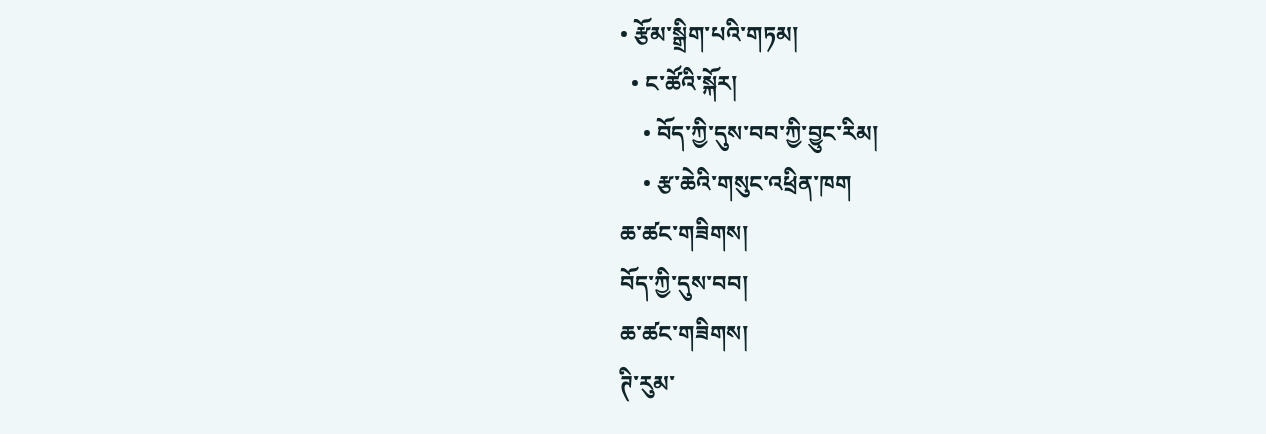• རྩོམ་སྒྲིག་པའི་གཏམ།
  • ང་ཚོའི་སྐོར།
    • བོད་ཀྱི་དུས་བབ་ཀྱི་བྱུང་རིམ།
    • རྩ་ཆེའི་གསུང་འཕྲིན་ཁག
ཆ་ཚང་གཟིགས།
བོད་ཀྱི་དུས་བབ།
ཆ་ཚང་གཟིགས།
ཊི་རུམ་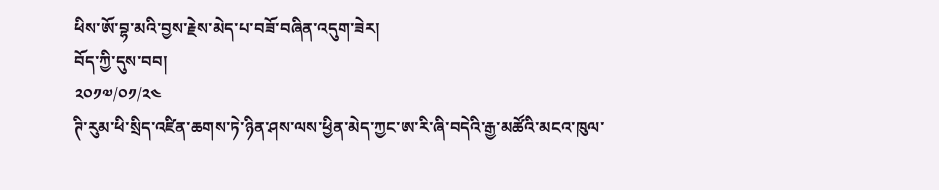ཕིས་ཨོ་བྷ་མའི་བྱས་རྗེས་མེད་པ་བཟོ་བཞིན་འདུག་ཟེར།
བོད་ཀྱི་དུས་བབ།
༢༠༡༧/༠༡/༢༤
ཊི་རུམ་ཕི་སྲིད་འཛིན་ཆགས་ཏེ་ཉིན་ཤས་ལས་ཕྱིན་མེད་ཀྱང་ཨ་རི་ཞི་བདེའི་རྒྱ་མཚོའི་མངའ་ཁུལ་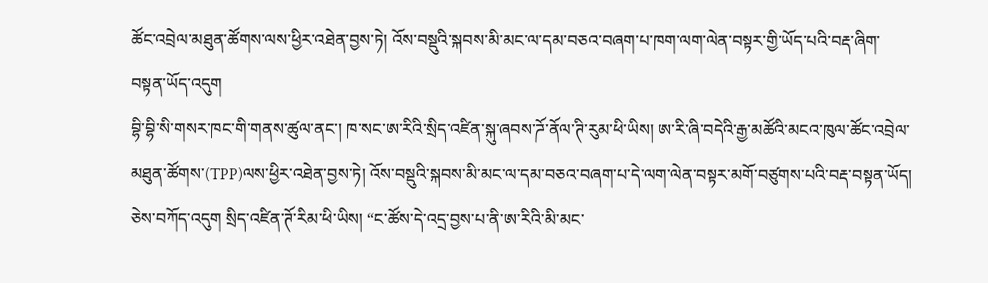ཚོང་འབྲེལ་མཐུན་ཚོགས་ལས་ཕྱིར་འཐེན་བྱས་ཏེ། འོས་བསྡུའི་སྐབས་མི་མང་ལ་དམ་བཅའ་བཞག་པ་ཁག་ལག་ལེན་བསྟར་གྱི་ཡོད་པའི་བརྡ་ཞིག་བསྟན་ཡོད་འདུག
བྷི་བྷི་སི་གསར་ཁང་གི་གནས་ཚུལ་ནང་། ཁ་སང་ཨ་རིའི་སྲིད་འཛིན་སྐུ་ཞབས་ཌོ་ནོལ་ཊི་རུམ་ཕི་ཡིས། ཨ་རི་ཞི་བདེའི་རྒྱ་མཚོའི་མངའ་ཁུལ་ཚོང་འབྲེལ་མཐུན་ཚོགས་(TPP)ལས་ཕྱིར་འཐེན་བྱས་ཏེ། འོས་བསྡུའི་སྐབས་མི་མང་ལ་དམ་བཅའ་བཞག་པ་དེ་ལག་ལེན་བསྟར་མགོ་བཙུགས་པའི་བརྡ་བསྟན་ཡོད། ཅེས་བཀོད་འདུག སྲིད་འཛིན་ཊོ་རིམ་ཕི་ཡིས། “ང་ཚོས་དེ་འདྲ་བྱས་པ་ནི་ཨ་རིའི་མི་མང་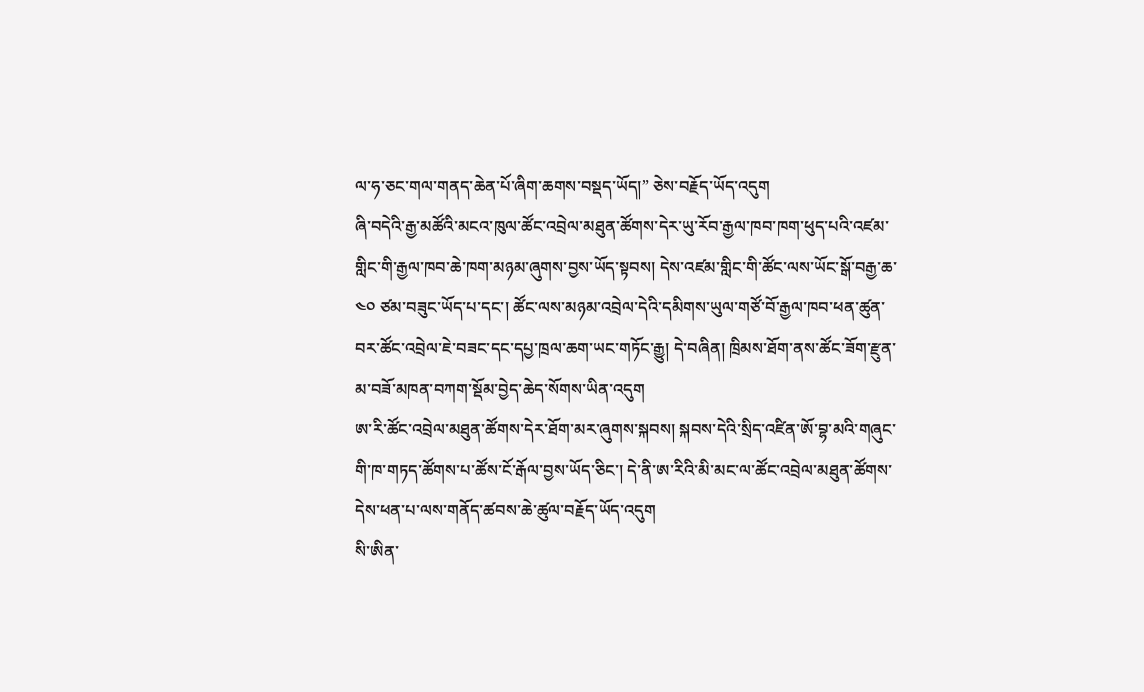ལ་ཧ་ཅང་གལ་གནད་ཆེན་པོ་ཞིག་ཆགས་བསྡད་ཡོད།” ཅེས་བརྗོད་ཡོད་འདུག
ཞི་བདེའི་རྒྱ་མཚོའི་མངའ་ཁུལ་ཚོང་འབྲེལ་མཐུན་ཚོགས་དེར་ཡུ་རོབ་རྒྱལ་ཁབ་ཁག་ཕུད་པའི་འཛམ་གླིང་གི་རྒྱལ་ཁབ་ཆེ་ཁག་མཉམ་ཞུགས་བྱས་ཡོད་སྟབས། དེས་འཛམ་གླིང་གི་ཚོང་ལས་ཡོང་སྒོ་བརྒྱ་ཆ་ ༤༠ ཙམ་བཟུང་ཡོད་པ་དང་། ཚོང་ལས་མཉམ་འབྲེལ་དེའི་དམིགས་ཡུལ་གཙོ་བོ་རྒྱལ་ཁབ་ཕན་ཚུན་བར་ཚོང་འབྲེལ་ཇེ་བཟང་དང་དཔྱ་ཁྲལ་ཆག་ཡང་གཏོང་རྒྱུ། དེ་བཞིན། ཁྲིམས་ཐོག་ནས་ཚོང་ཟོག་རྫུན་མ་བཟོ་མཁན་བཀག་སྡོམ་བྱེད་ཆེད་སོགས་ཡིན་འདུག
ཨ་རི་ཚོང་འབྲེལ་མཐུན་ཚོགས་དེར་ཐོག་མར་ཞུགས་སྐབས། སྐབས་དེའི་སྲིད་འཛིན་ཨོ་བྷ་མའི་གཞུང་གི་ཁ་གཏད་ཚོགས་པ་ཚོས་ངོ་རྒོལ་བྱས་ཡོད་ཅིང་། དེ་ནི་ཨ་རིའི་མི་མང་ལ་ཚོང་འབྲེལ་མཐུན་ཚོགས་དེས་ཕན་པ་ལས་གནོད་ཚབས་ཆེ་ཚུལ་བརྗོད་ཡོད་འདུག
སི་ཨིན་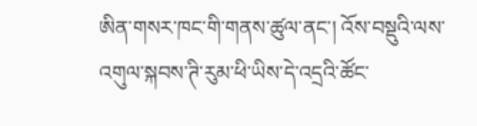ཨིན་གསར་ཁང་གི་གནས་ཚུལ་ནང་། འོས་བསྡུའི་ལས་འགུལ་སྐབས་ཊི་རུམ་ཕི་ཡིས་དེ་འདྲའི་ཚོང་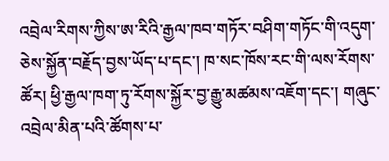འབྲེལ་རིགས་ཀྱིས་ཨ་རིའི་རྒྱལ་ཁབ་གཏོར་བཤིག་གཏོང་གི་འདུག་ཅེས་སྐྱོན་བརྗོད་བྱས་ཡོད་པ་དང་། ཁ་སང་ཁོས་རང་གི་ལས་རོགས་ཚོར། ཕྱི་རྒྱལ་ཁག་ཏུ་རོགས་སྐྱོར་བྱ་རྒྱུ་མཚམས་འཇོག་དང་། གཞུང་འབྲེལ་མིན་པའི་ཚོགས་པ་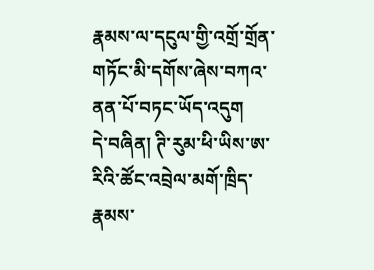རྣམས་ལ་དངུལ་གྱི་འགྲོ་གྲོན་གཏོང་མི་དགོས་ཞེས་བཀའ་ནན་པོ་བཏང་ཡོད་འདུག
དེ་བཞིན། ཊི་རུམ་ཕི་ཡིས་ཨ་རིའི་ཚོང་འབྲེལ་མགོ་ཁྲིད་རྣམས་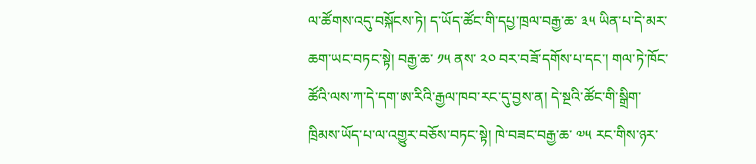ལ་ཚོགས་འདུ་བསྐོངས་ཏེ། ད་ཡོད་ཚོང་གི་དཔྱ་ཁྲལ་བརྒྱ་ཆ་ ༣༥ ཡིན་པ་དེ་མར་ཆག་ཡང་བཏང་སྟེ། བརྒྱ་ཆ་ ༡༥ ནས་ ༢༠ བར་བཟོ་དགོས་པ་དང་། གལ་ཏེ་ཁོང་ཚོའི་ལས་ཀ་དེ་དག་ཨ་རིའི་རྒྱལ་ཁབ་རང་དུ་བྱས་ན། དེ་སྔའི་ཚོང་གི་སྒྲིག་ཁྲིམས་ཡོད་པ་ལ་འགྱུར་བཅོས་བཏང་སྟེ། ཁེ་བཟང་བརྒྱ་ཆ་ ༧༥ རང་གིས་ཉར་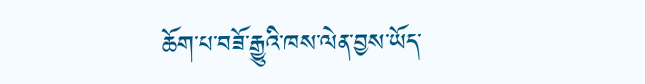ཆོག་པ་བཟོ་རྒྱུའི་ཁས་ལེན་བྱས་ཡོད་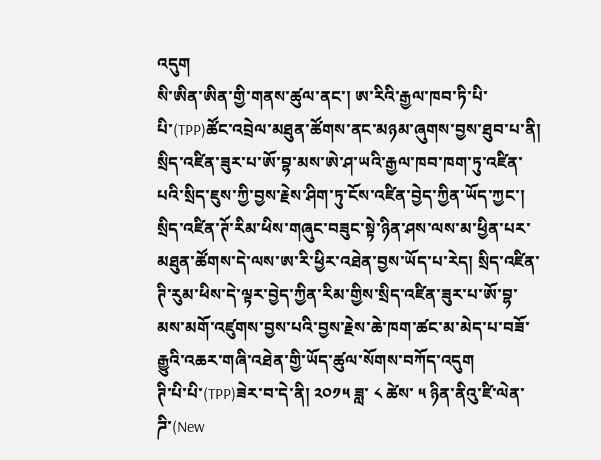འདུག
སི་ཨིན་ཨིན་གྱི་གནས་ཚུལ་ནང་། ཨ་རིའི་རྒྱལ་ཁབ་ཏི་པི་པི་(TPP)ཚོང་འབྲེལ་མཐུན་ཚོགས་ནང་མཉམ་ཞུགས་བྱས་ཐུབ་པ་ནི། སྲིད་འཛིན་ཟུར་པ་ཨོ་བྷ་མས་ཨེ་ཤ་ཡའི་རྒྱལ་ཁབ་ཁག་ཏུ་འཛིན་པའི་སྲིད་ཇུས་ཀྱི་བྱས་རྗེས་ཤིག་ཏུ་ངོས་འཛིན་བྱེད་ཀྱིན་ཡོད་ཀྱང་། སྲིད་འཛིན་ཊོ་རིམ་ཕིས་གཞུང་བཟུང་སྟེ་ཉིན་ཤས་ལས་མ་ཕྱིན་པར་མཐུན་ཚོགས་དེ་ལས་ཨ་རི་ཕྱིར་འཐེན་བྱས་ཡོད་པ་རེད། སྲིད་འཛིན་ཊི་རུམ་ཕིས་དེ་ལྟར་བྱེད་ཀྱིན་རིམ་གྱིས་སྲིད་འཛིན་ཟུར་པ་ཨོ་བྷ་མས་མགོ་འཛུགས་བྱས་པའི་བྱས་རྗེས་ཆེ་ཁག་ཚང་མ་མེད་པ་བཟོ་རྒྱུའི་འཆར་གཞི་འཐེན་གྱི་ཡོད་ཚུལ་སོགས་བཀོད་འདུག
ཊི་པི་པི་(TPP)ཟེར་བ་དེ་ནི། ༢༠༡༥ ཟླ་ ༨ ཚེས་ ༥ ཉིན་ནིའུ་ཛི་ལེན་ཌི་(New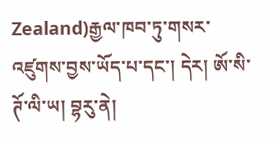Zealand)རྒྱལ་ཁབ་ཏུ་གསར་འཛུགས་བྱས་ཡོད་པ་དང་། དེར། ཨོ་སི་ཊོ་ལི་ཡ། བྷརུ་ནེ།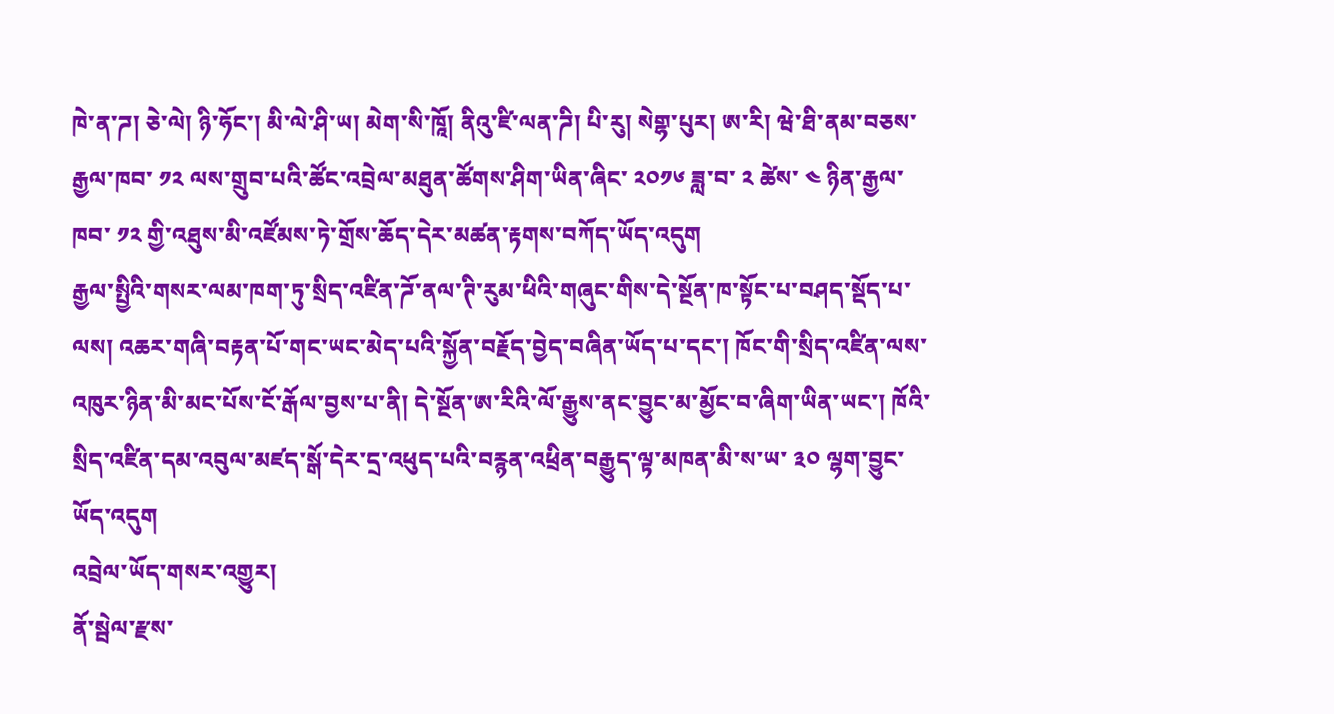ཁེ་ན་ཌ། ཅེ་ལེ། ཉི་ཧོང་། མི་ལེ་ཤི་ཡ། མེག་སི་ཁཱོ། ནིའུ་ཛི་ལན་ཌི། པི་རུ། སེགྷ་པུར། ཨ་རི། ཝེ་ཐི་ནམ་བཅས་རྒྱལ་ཁབ་ ༡༢ ལས་གྲུབ་པའི་ཚོང་འབྲེལ་མཐུན་ཚོགས་ཤིག་ཡིན་ཞིང་ ༢༠༡༦ ཟླ་བ་ ༢ ཚེས་ ༤ ཉིན་རྒྱལ་ཁབ་ ༡༢ གྱི་འཐུས་མི་འཛོམས་ཏེ་གྲོས་ཆོད་དེར་མཚན་རྟགས་བཀོད་ཡོད་འདུག
རྒྱལ་སྤྱིའི་གསར་ལམ་ཁག་ཏུ་སྲིད་འཛིན་ཌོ་ནལ་ཊི་རུམ་ཕིའི་གཞུང་གིས་དེ་སྔོན་ཁ་སྟོང་པ་བཤད་སྡོད་པ་ལས། འཆར་གཞི་བརྟན་པོ་གང་ཡང་མེད་པའི་སྐྱོན་བརྗོད་བྱེད་བཞིན་ཡོད་པ་དང་། ཁོང་གི་སྲིད་འཛིན་ལས་འཁུར་ཉིན་མི་མང་པོས་ངོ་རྒོལ་བྱས་པ་ནི། དེ་སྔོན་ཨ་རིའི་ལོ་རྒྱུས་ནང་བྱུང་མ་མྱོང་བ་ཞིག་ཡིན་ཡང་། ཁོའི་སྲིད་འཛིན་དམ་འབུལ་མཛད་སྒོ་དེར་དྲ་འཕུད་པའི་བརྙན་འཕྲིན་བརྒྱུད་ལྟ་མཁན་མི་ས་ཡ་ ༣༠ ལྷག་བྱུང་ཡོད་འདུག
འབྲེལ་ཡོད་གསར་འགྱུར།
ནོ་སྦེལ་རྫས་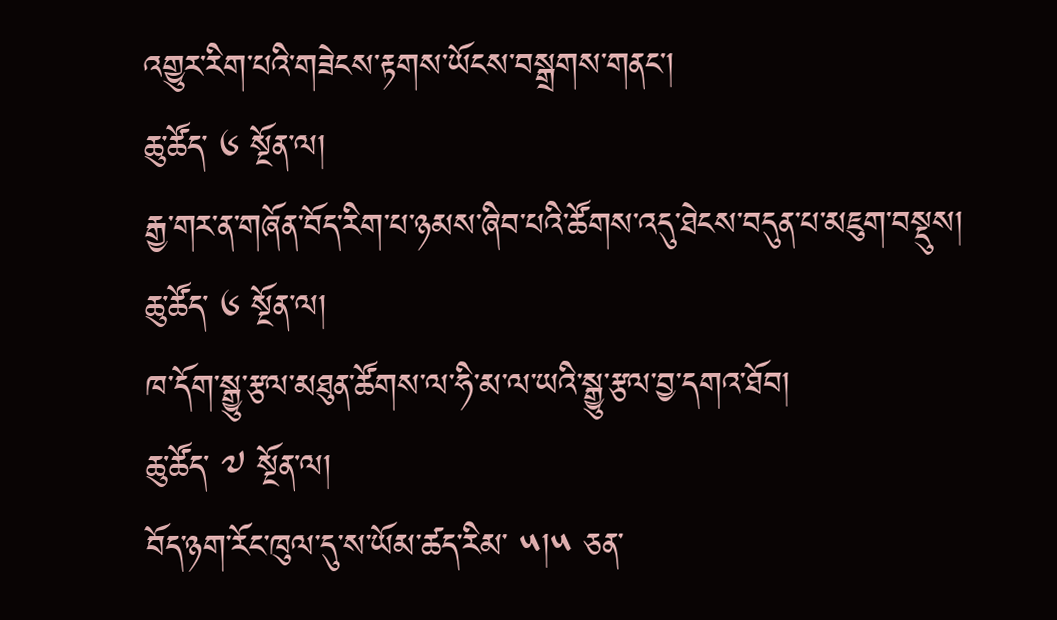འགྱུར་རིག་པའི་གཟེངས་རྟགས་ཡོངས་བསྒྲགས་གནང་།
ཆུ་ཚོད་ ༦ སྔོན་ལ།
རྒྱ་གར་ན་གཞོན་བོད་རིག་པ་ཉམས་ཞིབ་པའི་ཚོགས་འདུ་ཐེངས་བདུན་པ་མཇུག་བསྡུས།
ཆུ་ཚོད་ ༦ སྔོན་ལ།
ཁ་དོག་སྒྱུ་རྩལ་མཐུན་ཚོགས་ལ་ཧི་མ་ལ་ཡའི་སྒྱུ་རྩལ་བྱ་དགའ་ཐོབ།
ཆུ་ཚོད་ ༧ སྔོན་ལ།
བོད་ཉག་རོང་ཁུལ་དུ་ས་ཡོམ་ཚད་རིམ་ ༥།༥ ཅན་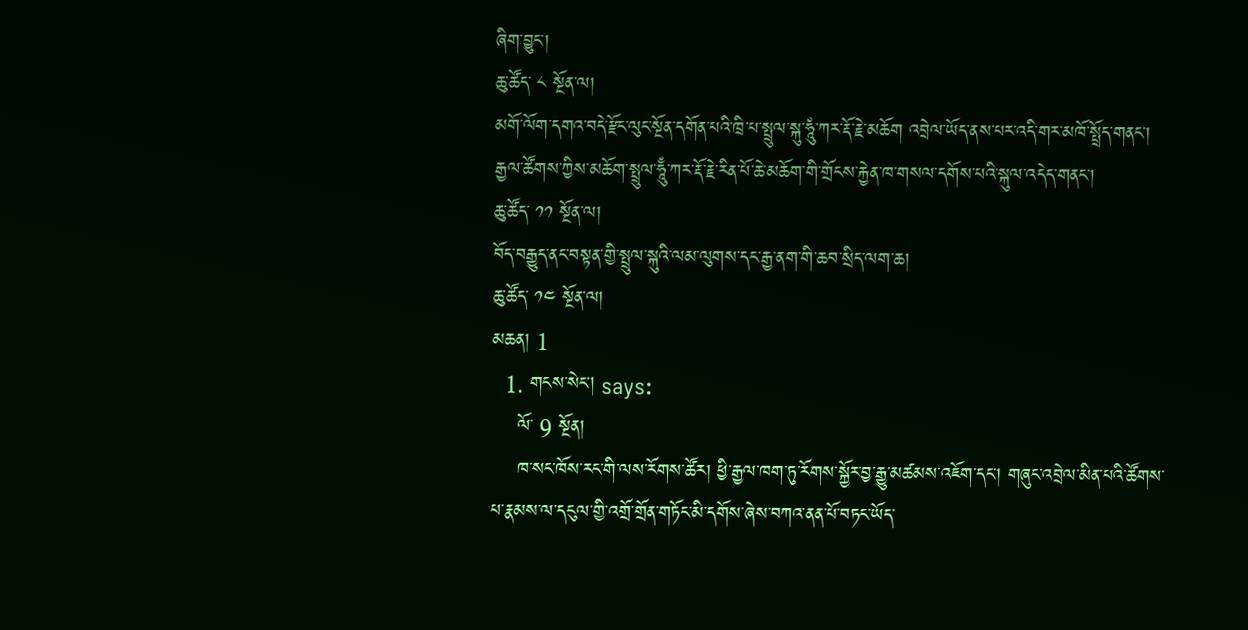ཞིག་བྱུང་།
ཆུ་ཚོད་ ༨ སྔོན་ལ།
མགོ་ལོག་དགའ་བདེ་རྫོང་ལུང་སྔོན་དགོན་པའི་ཁྲི་པ་སྤྲུལ་སྐུ་ཧཱུཾ་ཀར་རྡོ་རྗེ་མཆོག འབྲེལ་ཡོད་ནས་པར་འདི་གར་མཁོ་སྤྲོད་གནང་།
རྒྱལ་ཚོགས་ཀྱིས་མཆོག་སྤྲུལ་ཧཱུྃ་ཀར་རྡོ་རྗེ་རིན་པོ་ཆེ་མཆོག་གི་གྲོངས་རྐྱེན་ཁ་གསལ་དགོས་པའི་སྐུལ་འདེད་གནང་།
ཆུ་ཚོད་ ༡༡ སྔོན་ལ།
བོད་བརྒྱུད་ནང་བསྟན་གྱི་སྤྲུལ་སྐུའི་ལམ་ལུགས་དང་རྒྱ་ནག་གི་ཆབ་སྲིད་ལག་ཆ།
ཆུ་ཚོད་ ༡༤ སྔོན་ལ།
མཆན། 1
  1. གངས་སེང། says:
    ལོ་ 9 སྔོན།
    ཁ་སང་ཁོས་རང་གི་ལས་རོགས་ཚོར། ཕྱི་རྒྱལ་ཁག་ཏུ་རོགས་སྐྱོར་བྱ་རྒྱུ་མཚམས་འཇོག་དང་། གཞུང་འབྲེལ་མིན་པའི་ཚོགས་པ་རྣམས་ལ་དངུལ་གྱི་འགྲོ་གྲོན་གཏོང་མི་དགོས་ཞེས་བཀའ་ནན་པོ་བཏང་ཡོད་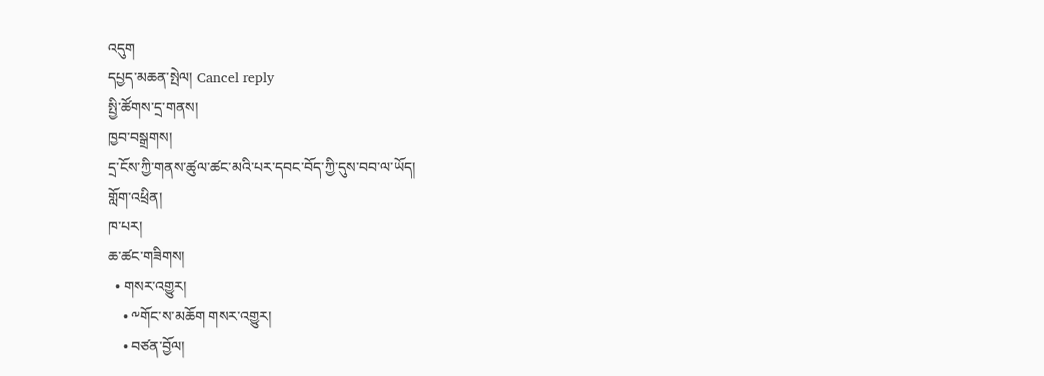འདུག
དཔྱད་མཆན་སྤེལ། Cancel reply
སྤྱི་ཚོགས་དྲ་གནས།
ཁྱབ་བསྒྲགས།
དྲ་ངོས་ཀྱི་གནས་ཚུལ་ཚང་མའི་པར་དབང་བོད་ཀྱི་དུས་བབ་ལ་ཡོད།
གློག་འཕྲིན།
ཁ་པར།
ཆ་ཚང་གཟིགས།
  • གསར་འགྱུར།
    • ༸གོང་ས་མཆོག གསར་འགྱུར།
    • བཙན་བྱོལ།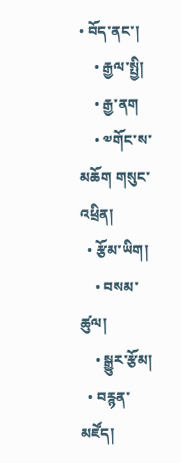• བོད་ནང་།
    • རྒྱལ་སྤྱི།
    • རྒྱ་ནག
    • ༧གོང་ས་མཆོག གསུང་འཕྲིན།
  • རྩོམ་ཡིག།
    • བསམ་ཚུལ།
    • སྒྱུར་རྩོམ།
  • བརྙན་མཛོད།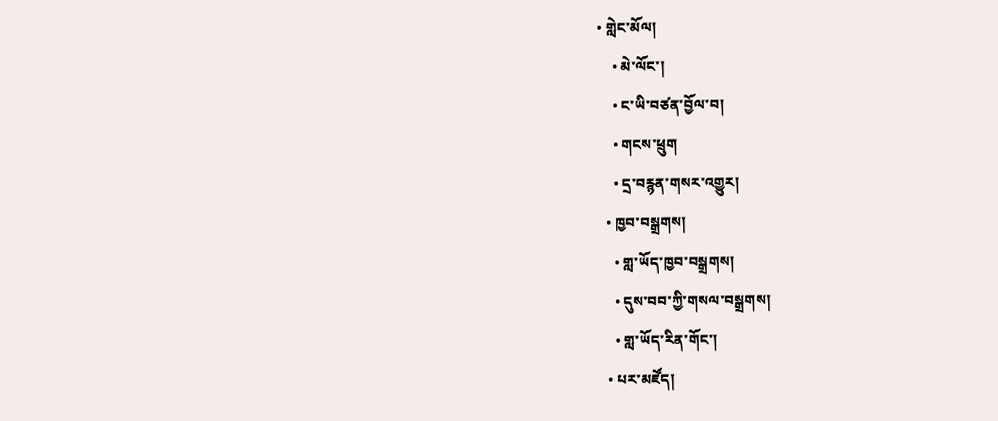• གླེང་མོལ།
    • མེ་ལོང་།
    • ང་ཡི་བཙན་བྱོལ་བ།
    • གངས་ཕྲུག
    • དྲ་བརྙན་གསར་འགྱུར།
  • ཁྱབ་བསྒྲགས།
    • གླ་ཡོད་ཁྱབ་བསྒྲགས།
    • དུས་བབ་ཀྱི་གསལ་བསྒྲགས།
    • གླ་ཡོད་རིན་གོང་།
  • པར་མཛོད།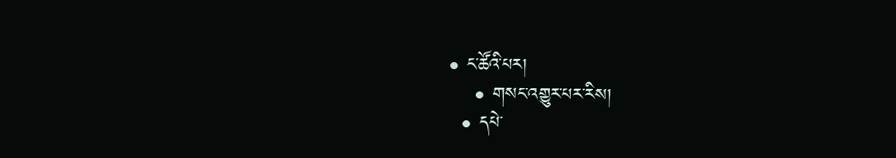• ང་ཚོའི་པར།
    • གསང་འགྱུར་པར་རིས།
  • དཔེ་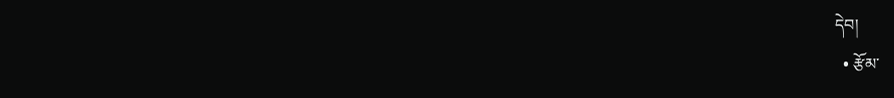དེབ།
  • རྩོམ་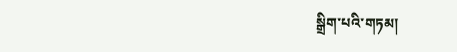སྒྲིག་པའི་གཏམ།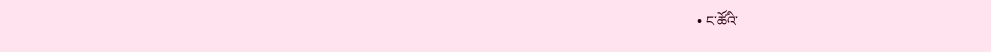• ང་ཚོའི་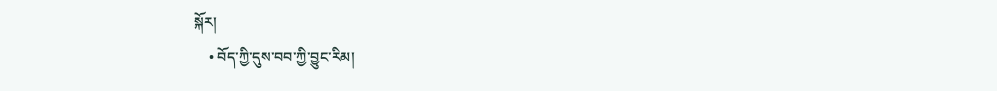སྐོར།
    • བོད་ཀྱི་དུས་བབ་ཀྱི་བྱུང་རིམ།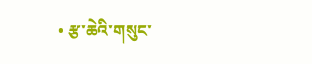• རྩ་ཆེའི་གསུང་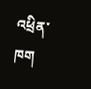འཕྲིན་ཁག